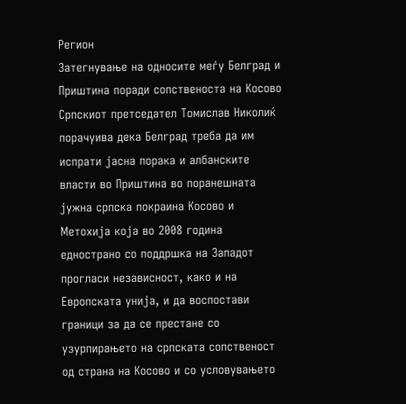Регион
Затегнување на односите меѓу Белград и Приштина поради сопственоста на Косово
Српскиот претседател Томислав Николиќ порачуива дека Белград треба да им испрати јасна порака и албанските власти во Приштина во поранешната јужна српска покраина Косово и Метохија која во 2008 година еднострано со поддршка на Западот прогласи независност, како и на Европската унија, и да воспостави граници за да се престане со узурпирањето на српската сопственост од страна на Косово и со условувањето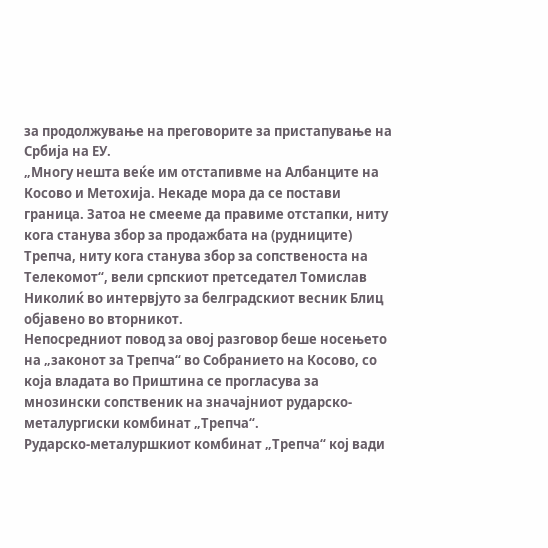за продолжување на преговорите за пристапување на Србија на ЕУ.
„Многу нешта веќе им отстапивме на Албанците на Косово и Метохија. Некаде мора да се постави граница. Затоа не смееме да правиме отстапки, ниту кога станува збор за продажбата на (рудниците) Трепча, ниту кога станува збор за сопственоста на Телекомот“, вели српскиот претседател Томислав Николиќ во интервјуто за белградскиот весник Блиц објавено во вторникот.
Непосредниот повод за овој разговор беше носењето на „законот за Трепча“ во Собранието на Косово, со која владата во Приштина се прогласува за мнозински сопственик на значајниот рударско-металургиски комбинат „Трепча“.
Рударско-металуршкиот комбинат „Трепча“ кој вади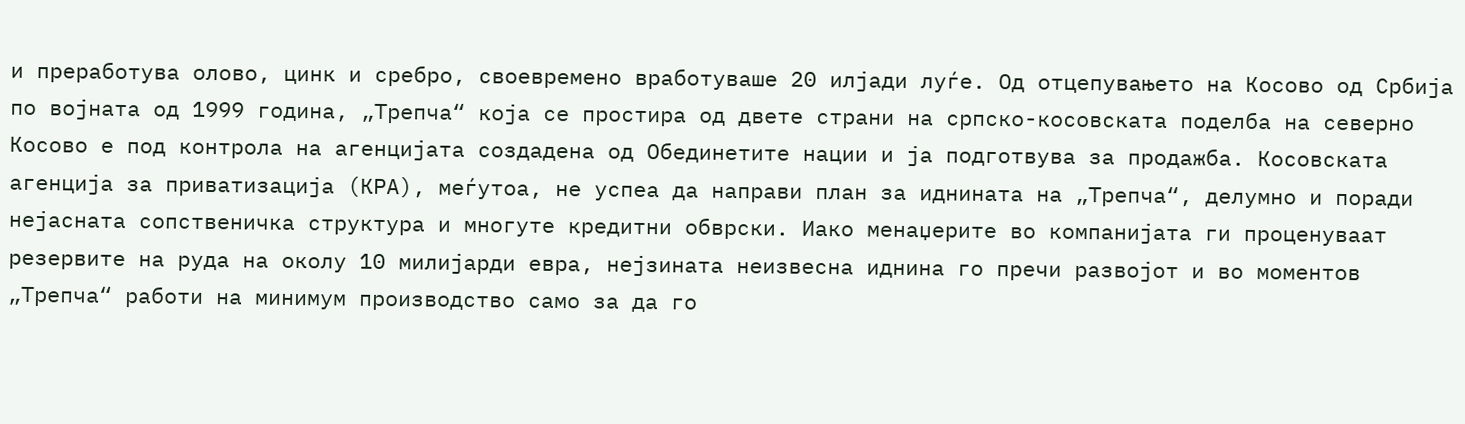и преработува олово, цинк и сребро, своевремено вработуваше 20 илјади луѓе. Од отцепувањето на Косово од Србија по војната од 1999 година, „Трепча“ која се простира од двете страни на српско-косовската поделба на северно Косово е под контрола на агенцијата создадена од Обединетите нации и ја подготвува за продажба. Косовската агенција за приватизација (КРА), меѓутоа, не успеа да направи план за иднината на „Трепча“, делумно и поради нејасната сопственичка структура и многуте кредитни обврски. Иако менаџерите во компанијата ги проценуваат резервите на руда на околу 10 милијарди евра, нејзината неизвесна иднина го пречи развојот и во моментов „Трепча“ работи на минимум производство само за да го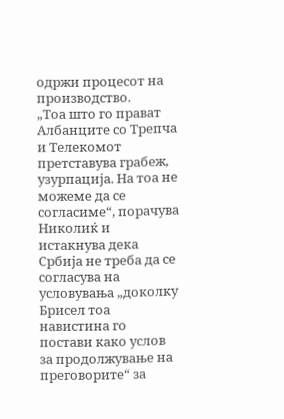одржи процесот на производство.
„Тоа што го прават Албанците со Трепча и Телекомот претставува грабеж, узурпација. На тоа не можеме да се согласиме“, порачува Николиќ и истакнува дека Србија не треба да се согласува на условувања „доколку Брисел тоа навистина го постави како услов за продолжување на преговорите“ за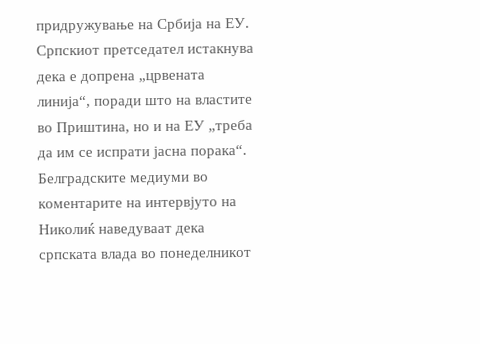придружување на Србија на ЕУ. Српскиот претседател истакнува дека е допрена „црвената линија“, поради што на властите во Приштина, но и на ЕУ „треба да им се испрати јасна порака“.
Белградските медиуми во коментарите на интервјуто на Николиќ наведуваат дека српската влада во понеделникот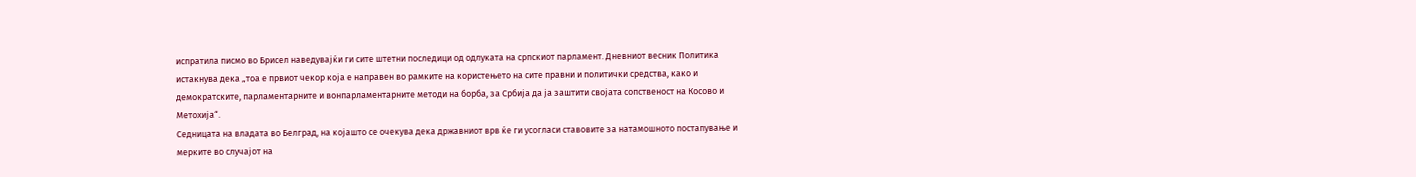испратила писмо во Брисел наведувајќи ги сите штетни последици од одлуката на српскиот парламент. Дневниот весник Политика истакнува дека „тоа е првиот чекор која е направен во рамките на користењето на сите правни и политички средства, како и демократските, парламентарните и вонпарламентарните методи на борба, за Србија да ја заштити својата сопственост на Косово и Метохија“.
Седницата на владата во Белград, на којашто се очекува дека државниот врв ќе ги усогласи ставовите за натамошното постапување и мерките во случајот на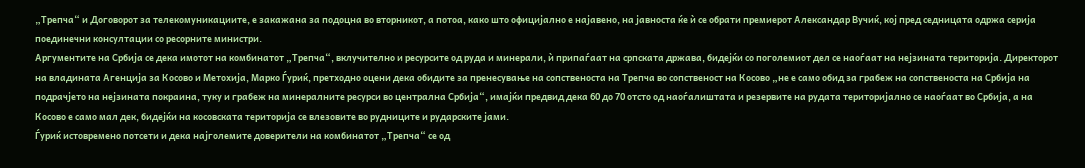„Трепча“ и Договорот за телекомуникациите, е закажана за подоцна во вторникот, а потоа, како што официјално е најавено, на јавноста ќе ѝ се обрати премиерот Александар Вучиќ, кој пред седницата одржа серија поединечни консултации со ресорните министри.
Аргументите на Србија се дека имотот на комбинатот „Трепча“, вклучително и ресурсите од руда и минерали, ѝ припаѓаат на српската држава, бидејќи со поголемиот дел се наоѓаат на нејзината територија. Директорот на владината Агенција за Косово и Метохија, Марко Ѓуриќ, претходно оцени дека обидите за пренесување на сопственоста на Трепча во сопственост на Косово „не е само обид за грабеж на сопственоста на Србија на подрачјето на нејзината покраина, туку и грабеж на минералните ресурси во централна Србија“, имајќи предвид дека 60 до 70 отсто од наоѓалиштата и резервите на рудата територијално се наоѓаат во Србија, а на Косово е само мал дек, бидејќи на косовската територија се влезовите во рудниците и рударските јами.
Ѓуриќ истовремено потсети и дека најголемите доверители на комбинатот „Трепча“ се од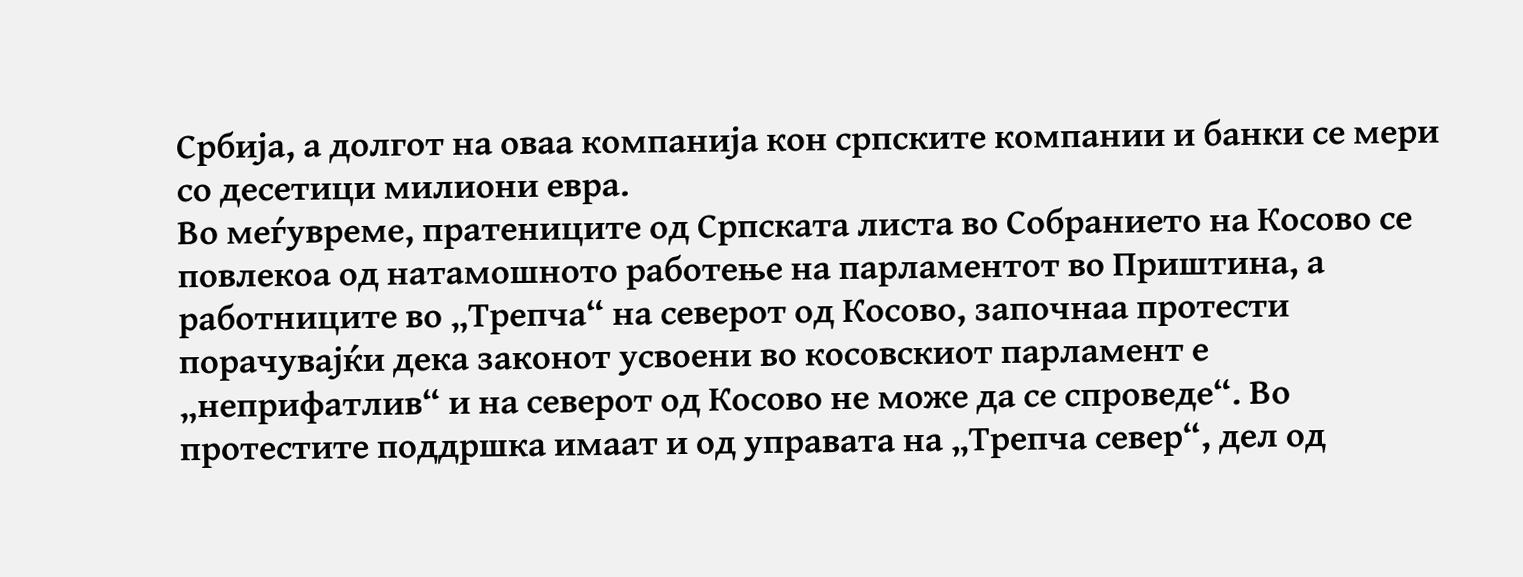Србија, а долгот на оваа компанија кон српските компании и банки се мери со десетици милиони евра.
Во меѓувреме, пратениците од Српската листа во Собранието на Косово се повлекоа од натамошното работење на парламентот во Приштина, а работниците во „Трепча“ на северот од Косово, започнаа протести порачувајќи дека законот усвоени во косовскиот парламент е „неприфатлив“ и на северот од Косово не може да се спроведе“. Во протестите поддршка имаат и од управата на „Трепча север“, дел од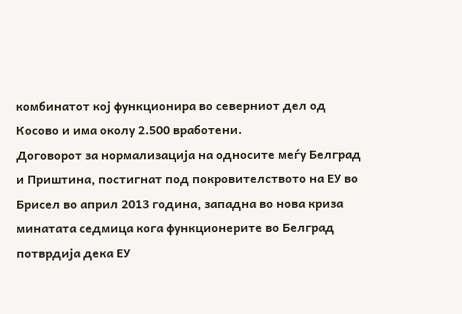комбинатот кој функционира во северниот дел од Косово и има околу 2.500 вработени.
Договорот за нормализација на односите меѓу Белград и Приштина, постигнат под покровителството на ЕУ во Брисел во април 2013 година, западна во нова криза минатата седмица кога функционерите во Белград потврдија дека ЕУ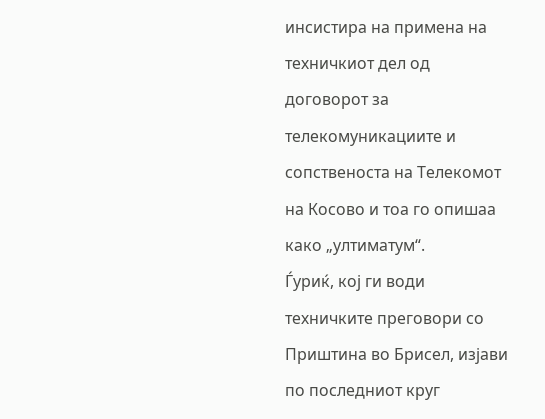инсистира на примена на техничкиот дел од договорот за телекомуникациите и сопственоста на Телекомот на Косово и тоа го опишаа како „ултиматум“.
Ѓуриќ, кој ги води техничките преговори со Приштина во Брисел, изјави по последниот круг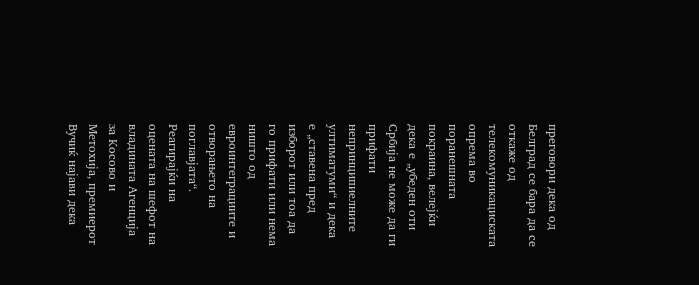преговори дека од Белград се бара да се откаже од телекомуникациската опрема во поранешната покраина, велејќи дека е „убеден оти Србија не може да ги прифати непринципиелните ултиматуми“ и дека е „ставена пред изборот или тоа да го прифати или нема ништо од евроинтеграциите и отворањето на поглавјата“.
Реагирајќи на оцената на шефот на владината Агенција за Косово и Метохија, премиерот Вучиќ најави дека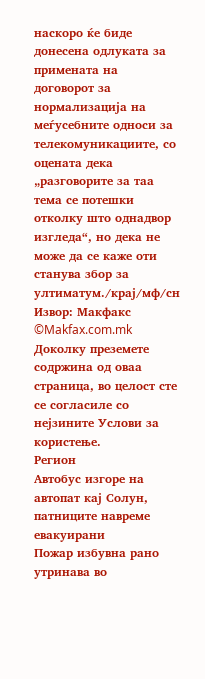наскоро ќе биде донесена одлуката за примената на договорот за нормализација на меѓусебните односи за телекомуникациите, со оцената дека „разговорите за таа тема се потешки отколку што однадвор изгледа“, но дека не може да се каже оти станува збор за ултиматум./крај/мф/сн
Извор: Макфакс
©Makfax.com.mk Доколку преземете содржина од оваа страница, во целост сте се согласиле со нејзините Услови за користење.
Регион
Автобус изгоре на автопат кај Солун, патниците навреме евакуирани
Пожар избувна рано утринава во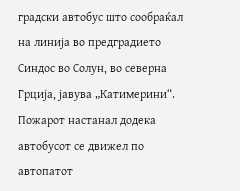градски автобус што сообраќал на линија во предградието Синдос во Солун, во северна Грција, јавува „Катимерини“.
Пожарот настанал додека автобусот се движел по автопатот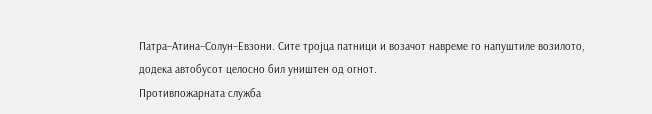Патра–Атина–Солун–Евзони. Сите тројца патници и возачот навреме го напуштиле возилото, додека автобусот целосно бил уништен од огнот.
Противпожарната служба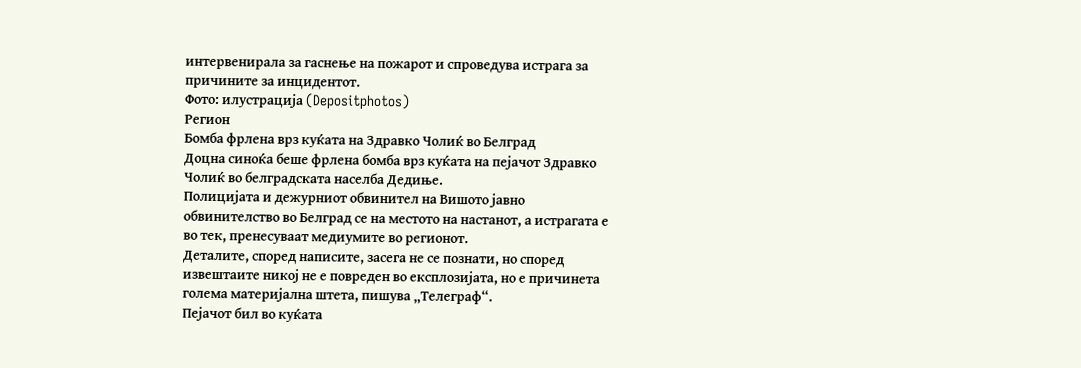интервенирала за гаснење на пожарот и спроведува истрага за причините за инцидентот.
Фото: илустрација (Depositphotos)
Регион
Бомба фрлена врз куќата на Здравко Чолиќ во Белград
Доцна синоќа беше фрлена бомба врз куќата на пејачот Здравко Чолиќ во белградската населба Дедиње.
Полицијата и дежурниот обвинител на Вишото јавно обвинителство во Белград се на местото на настанот, а истрагата е во тек, пренесуваат медиумите во регионот.
Деталите, според написите, засега не се познати, но според извештаите никој не е повреден во експлозијата, но е причинета голема материјална штета, пишува „Телеграф“.
Пејачот бил во куќата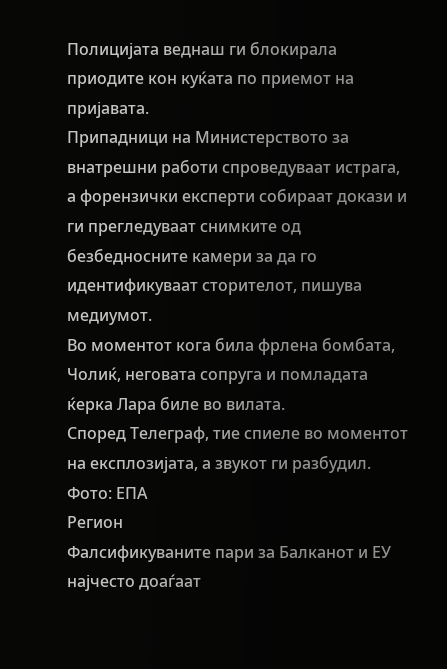Полицијата веднаш ги блокирала приодите кон куќата по приемот на пријавата.
Припадници на Министерството за внатрешни работи спроведуваат истрага, а форензички експерти собираат докази и ги прегледуваат снимките од безбедносните камери за да го идентификуваат сторителот, пишува медиумот.
Во моментот кога била фрлена бомбата, Чолиќ, неговата сопруга и помладата ќерка Лара биле во вилата.
Според Телеграф, тие спиеле во моментот на експлозијата, а звукот ги разбудил.
Фото: ЕПА
Регион
Фалсификуваните пари за Балканот и ЕУ најчесто доаѓаат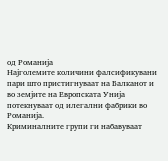од Романија
Најголемите количини фалсификувани пари што пристигнуваат на Балканот и во земјите на Европската Унија потекнуваат од илегални фабрики во Романија.
Криминалните групи ги набавуваат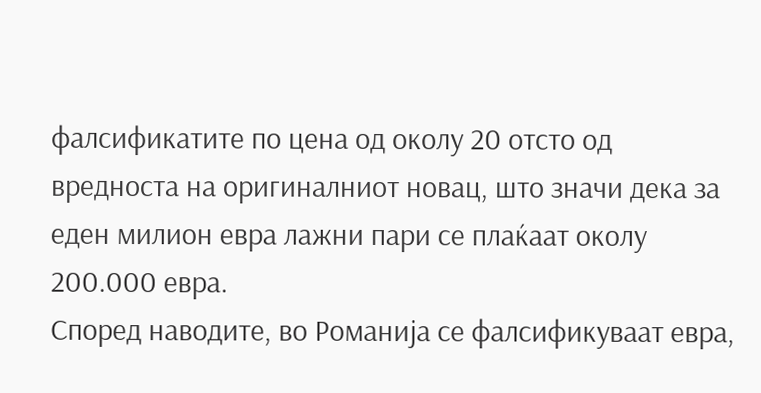фалсификатите по цена од околу 20 отсто од вредноста на оригиналниот новац, што значи дека за еден милион евра лажни пари се плаќаат околу 200.000 евра.
Според наводите, во Романија се фалсификуваат евра,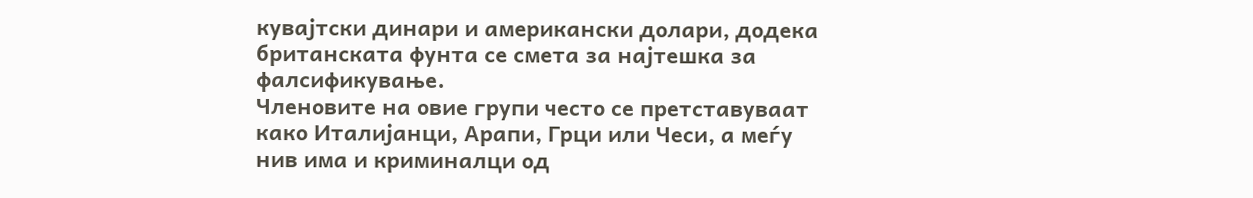кувајтски динари и американски долари, додека британската фунта се смета за најтешка за фалсификување.
Членовите на овие групи често се претставуваат како Италијанци, Арапи, Грци или Чеси, а меѓу нив има и криминалци од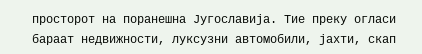просторот на поранешна Југославија. Тие преку огласи бараат недвижности, луксузни автомобили, јахти, скап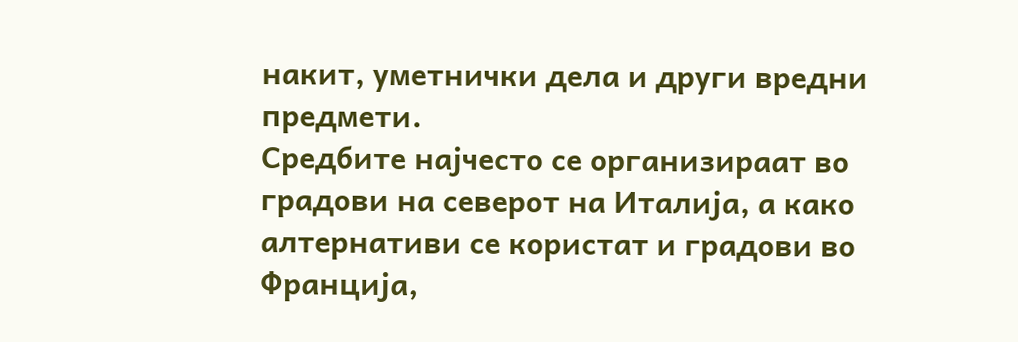накит, уметнички дела и други вредни предмети.
Средбите најчесто се организираат во градови на северот на Италија, а како алтернативи се користат и градови во Франција,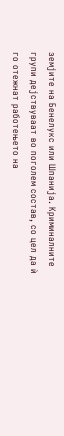земјите на Бенелукс или Шпанија. Криминалните групи дејствуваат во поголем состав, со цел да ѝ го отежнат работењето на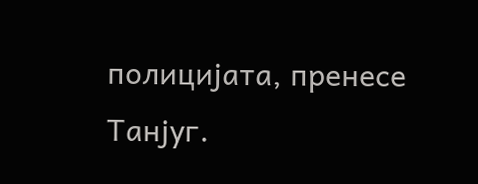полицијата, пренесе Танјуг.